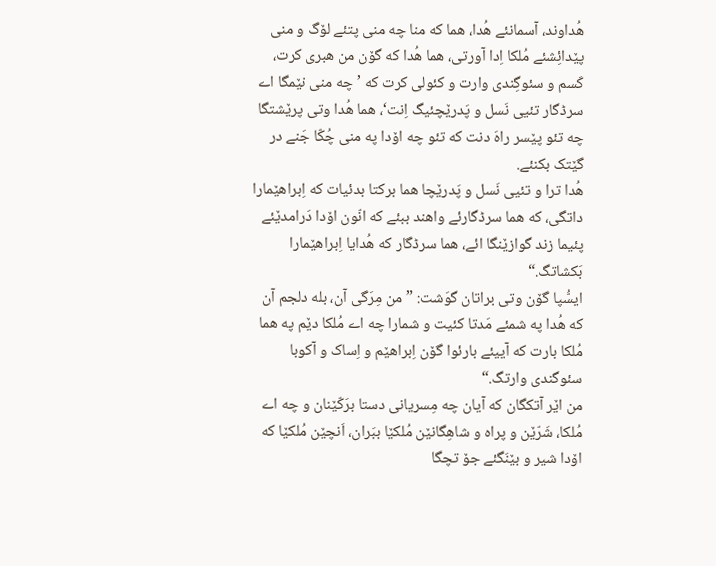هُداوند، آسمانئے هُدا، هما که منا چه منی پتئے لۆگ و منی پێدائِشئے مُلکا اِدا آورتی، هما هُدا که گۆن من هبری کرت، کَسم و سئوگِندی وارت و کئولی کرت که ’چه منی نێمگا اے سرڈگار تئیی نَسل و پَدرێچئیگ اِنت‘، هما هُدا وتی پرێشتگا چه تئو پێسر راهَ دنت که تئو چه اۆدا په منی چُکّا جَنے در گێتک بکنئے.
هُدا ترا و تئیی نَسل و پَدرێچا هما برکتا بدئیات که اِبراهێمارا داتگی، که هما سرڈگارئے واهند ببئے که انّون اۆدا دَرامدێئے پئیما زند گوازێنگا ائے، هما سرڈگار که هُدایا اِبراهێمارا بَکشاتگ.“
ایسُّپا گۆن وتی براتان گوَشت: ”من مِرَگی آن، بله دلجم آن که هُدا په شمئے مَدتا کئیت و شمارا چه اے مُلکا دێم په هما مُلکا بارت که آییئے بارئوا گۆن اِبراهێم و اِساک و آکوبا سئوگندی وارتگ.“
من اێر آتکگان که آیان چه مِسریانی دستا برَکّێنان و چه اے مُلکا، شَرّێن و پراه و شاهِگانێن مُلکێا ببَران، اَنچێن مُلکێا که اۆدا شیر و بێنَگئے جۆ تچگا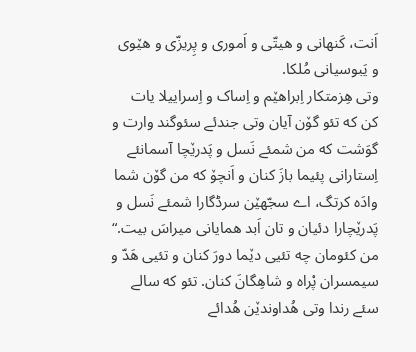اَنت، کَنهانی و هیتّی و اَموری و پِریزّی و هێوی و یَبوسیانی مُلکا.
وتی هِزمتکار اِبراهێم و اِساک و اِسراییلا یات کن که تئو گۆن آیان وتی جندئے سئوگند وارت و گوَشت که من شمئے نَسل و پَدرێچا آسمانئے اِستارانی پئیما بازَ کنان و اَنچۆ که من گۆن شما وادَه کرتگ، اے سجّهێن سرڈگارا شمئے نَسل و پَدرێچارا دئیان و تان اَبد همایانی میراسَ بیت.“
من کئومان چه تئیی دێما دورَ کنان و تئیی هَدّ و سیمسران پْراه و شاهِگانَ کنان. تئو که سالے سئے رندا وتی هُداوندێن هُدائے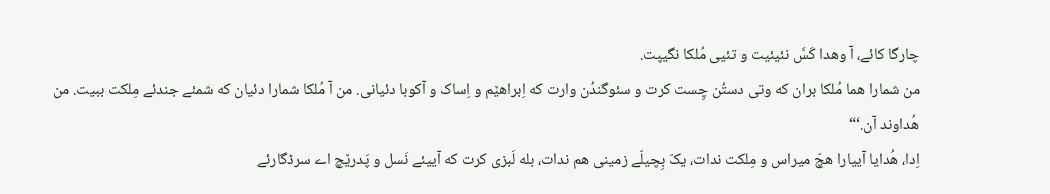چارگا کائے، آ وهدا کَسَّ نئیئیت و تئیی مُلکا نگیپت.
من شمارا هما مُلکا بران که وتی دستُن چِست کرت و سئوگندُن وارت که اِبراهێم و اِساک و آکوبا دئیانی. من آ مُلکا شمارا دئیان که شمئے جندئے مِلکت ببیت. من هُداوند آن.‘“
اِدا، هُدایا آییارا هچّ میراس و مِلکت ندات، یکّ بِچیلّے زمینی هم ندات، بله لَبزی کرت که آییئے نَسل و پَدرێچ اے سرڈگارئے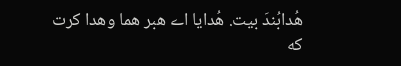هُدابُندَ بیت. هُدایا اے هبر هما وهدا کرت که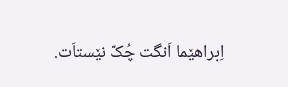اِبراهێما اَنگت چُکّ نێستاَت.